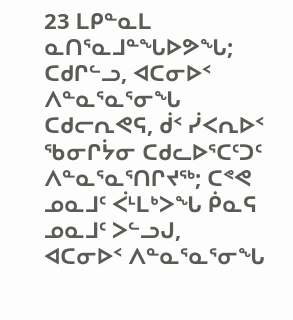23 ᒪᑭᓐᓇᒪ ᓇᑎᕐᓇᒧᓐᖓᐅᕗᖓ; ᑕᑯᒋᓪᓗ, ᐊᑕᓂᐅᑉ ᐱᓐᓇᕐᓇᕐᓂᖓ ᑕᑯᓕᕆᕙᕋ, ᑰᑉ ᓰᐸᕆᐅᑉ ᖃᓂᒋᔮᓂ ᑕᑯᓚᐅᕐᑕᑦᑐᑦ ᐱᓐᓇᕐᓇᕐᑎᒋᔪᖅ; ᑕᕝᕙ ᓄᓇᒧᑦ ᐹᒻᒪᒃᐳᖓ ᑮᓇᕋ ᓄᓇᒧᑦ ᐳᓪᓗᒍ,
ᐊᑕᓂᐅᑉ ᐱᓐᓇᕐᓇᕐᓂᖓ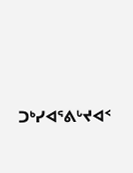ᑐᒃᓯᐊᕐᕕᒡᔪᐊᑉ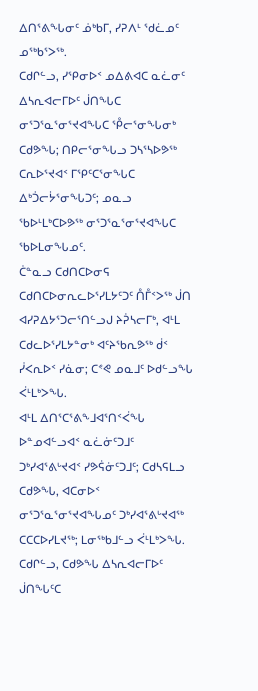ᐃᑎᕐᕕᖓᓂᑦ ᓅᒃᑲᒥ, ᓯᕈᐱᒻ ᖁᓛᓄᑦ ᓄᖅᑲᕐᐳᖅ.
ᑕᑯᒋᓪᓗ, ᓯᕿᓂᐅᑉ ᓄᐃᕕᐊᑕ ᓇᓛᓂᑦ ᐃᓴᕆᐊᓕᒥᐅᑦ ᒎᑎᖓᑕ ᓂᕐᑐᕐᓇᕐᓂᕐᔪᐊᖓᑕ ᕾᓕᕐᓂᖓᓂᒃ ᑕᑯᕗᖓ; ᑎᑭᓕᕐᓂᖓᓗ ᑐᓴᕐᓴᐅᕗᖅ ᑕᕆᐅᕐᔪᐊᑉ ᒥᕿᑦᑕᕐᓂᖓᑕ ᐃᒃᑑᓕᔮᕐᓂᖓᑐᑦ; ᓄᓇᓗ ᖃᐅᒻᒪᒃᑕᐅᕗᖅ ᓂᕐᑐᕐᓇᕐᓂᕐᔪᐊᖓᑕ ᖃᐅᒪᓂᖓᓄᑦ.
ᑖᓐᓇᓗ ᑕᑯᑎᑕᐅᓂᕋ ᑕᑯᑎᑕᐅᓂᕆᓚᐅᕐᓯᒪᔭᑦᑐᑦ ᑍᒤᑉᐳᖅ ᒎᑎ ᐊᓯᕈᐃᔭᕐᑐᓕᕐᑎᓪᓗᒍ ᔨᕉᓴᓕᒥᒃ, ᐊᒻᒪ ᑕᑯᓚᐅᕐᓯᒪᔭᓐᓂᒃ ᐊᑦᔨᖃᕆᕗᖅ ᑰᑉ ᓰᐸᕆᐅᑉ ᓯᓈᓂ; ᑕᕝᕙ ᓄᓇᒧᑦ ᐅᑯᓪᓗᖓ ᐹᒻᒪᒃᐳᖓ.
ᐊᒻᒪ ᐃᑎᕐᑕᕐᕕᖕᒧᐊᕐᑎᑉᐹᖓ ᐅᓐᓄᐊᓪᓗᐊᑉ ᓇᓛᓃᑦᑐᒧᑦ ᑐᒃᓯᐊᕐᕕᒡᔪᐊᑉ ᓯᕗᕌᓃᑦᑐᒧᑦ; ᑕᑯᓴᕋᒪᓗ ᑕᑯᕗᖓ, ᐊᑕᓂᐅᑉ ᓂᕐᑐᕐᓇᕐᓂᕐᔪᐊᖓᓄᑦ ᑐᒃᓯᐊᕐᕕᒡᔪᐊᖅ ᑕᑕᑕᐅᓯᒪᔪᖅ; ᒪᓂᖅᑲᒧᓪᓗ ᐹᒻᒪᒃᐳᖓ.
ᑕᑯᒋᓪᓗ, ᑕᑯᕗᖓ ᐃᓴᕆᐊᓕᒥᐅᑦ ᒎᑎᖓᑦᑕ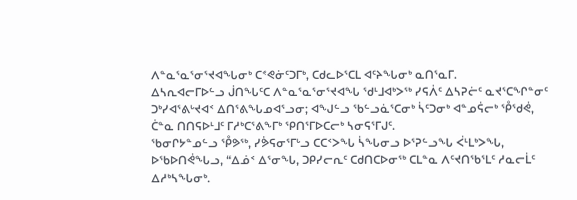ᐱᓐᓇᕐᓇᕐᓂᕐᔪᐊᖓᓂᒃ ᑕᕝᕙᓃᑦᑐᒥᒃ, ᑕᑯᓚᐅᕐᑕᒪ ᐊᑦᔨᖓᓂᒃ ᓇᑎᕐᓇᒥ.
ᐃᓴᕆᐊᓕᒥᐅᓪᓗ ᒎᑎᖓᑦᑕ ᐱᓐᓇᕐᓇᕐᓂᕐᔪᐊᖓ ᖁᒻᒧᐊᒃᐳᖅ ᓯᕋᐲᑦ ᐃᓴᕈᓖᑦ ᓇᔪᕐᑕᖏᓐᓂᑦ ᑐᒃᓯᐊᕐᕕᒡᔪᐊᑉ ᐃᑎᕐᕕᖓᓄᐊᕐᓗᓂ; ᐊᖑᓪᓗ ᖃᓪᓗᓈᕐᑕᓂᒃ ᓵᑦᑐᓂᒃ ᐊᓐᓄᕌᓕᒃ ᕾᖁᕚ, ᑖᓐᓇ ᑎᑎᕋᐅᒻᒧᑦ ᒥᓱᒃᑕᕐᕕᖕᒥᒃ ᕿᑎᕐᒥᐅᑕᓕᒃ ᓴᓂᕋᕐᒥᒍᑦ.
ᖃᓂᒋᔭᓐᓄᓪᓗ ᕾᕗᖅ, ᓯᕘᕋᓂᕐᒥᒡᓗ ᑕᑕᑉᐳᖓ ᓵᖓᓂᓗ ᐅᕐᕈᓪᓗᖓ ᐹᒻᒪᒃᐳᖓ, ᐅᖃᐅᑎᕚᖓᓗ, “ᐃᓅᑉ ᐃᕐᓂᖓ, ᑐᑭᓯᓕᕆᑦ ᑕᑯᑎᑕᐅᓂᖅ ᑕᒪᓐᓇ ᐱᑦᔪᑎᖃᕐᒪᑦ ᓱᓇᓕᒫᑦ ᐃᓱᒃᓴᖓᓂᒃ.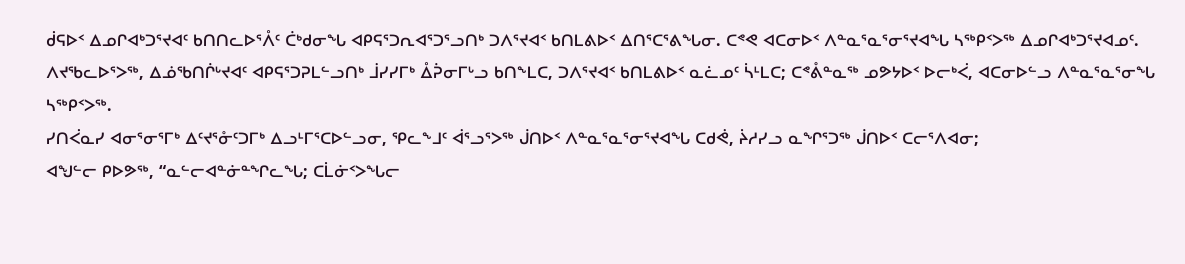ᑰᕋᐅᑉ ᐃᓄᒋᐊᒃᑐᕐᔪᐊᑦ ᑲᑎᑎᓚᐅᕐᐰᑦ ᑖᒃᑯᓂᖓ ᐊᑭᕋᕐᑐᕆᐊᕐᑐᕐᓗᑎᒃ ᑐᐱᕐᔪᐊᑉ ᑲᑎᒪᕕᐅᑉ ᐃᑎᕐᑕᕐᕕᖓᓂ. ᑕᕝᕙ ᐊᑕᓂᐅᑉ ᐱᓐᓇᕐᓇᕐᓂᕐᔪᐊᖓ ᓴᖅᑭᑉᐳᖅ ᐃᓄᒋᐊᒃᑐᕐᔪᐊᓄᑦ.
ᐱᔪᖃᓚᐅᕐᐳᖅ, ᐃᓅᖃᑎᒌᒡᔪᐊᑦ ᐊᑭᕋᕐᑐᕈᒪᓪᓗᑎᒃ ᒨᓯᓯᒥᒃ ᐂᕉᓂᒥᒡᓗ ᑲᑎᖕᒪᑕ, ᑐᐱᕐᔪᐊᑉ ᑲᑎᒪᕕᐅᑉ ᓇᓛᓄᑦ ᓵᒻᒪᑕ; ᑕᕝᕔᓐᓇᖅ ᓄᕗᔭᐅᑉ ᐅᓕᒃᐹ, ᐊᑕᓂᐅᓪᓗ ᐱᓐᓇᕐᓇᕐᓂᖓ ᓴᖅᑭᑉᐳᖅ.
ᓯᑎᐹᓇᓯ ᐊᓂᕐᓂᕐᒥᒃ ᐃᑦᔪᕐᓁᑦᑐᒥᒃ ᐃᓗᒻᒥᕐᑕᐅᓪᓗᓂ, ᕿᓚᖕᒧᑦ ᐋᕐᓗᕐᐳᖅ ᒎᑎᐅᑉ ᐱᓐᓇᕐᓇᕐᓂᕐᔪᐊᖓ ᑕᑯᕚ, ᔩᓱᓯᓗ ᓇᖏᕐᑐᖅ ᒎᑎᐅᑉ ᑕᓕᕐᐱᐊᓂ;
ᐊᖑᓪᓕ ᑭᐅᕗᖅ, “ᓇᓪᓕᐊᓐᓃᓐᖏᓚᖓ; ᑕᒫᓃᑉᐳᖓᓕ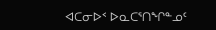ᐊᑕᓂᐅᑉ ᐅᓇᑕᕐᑎᖏᓐᓄᑦ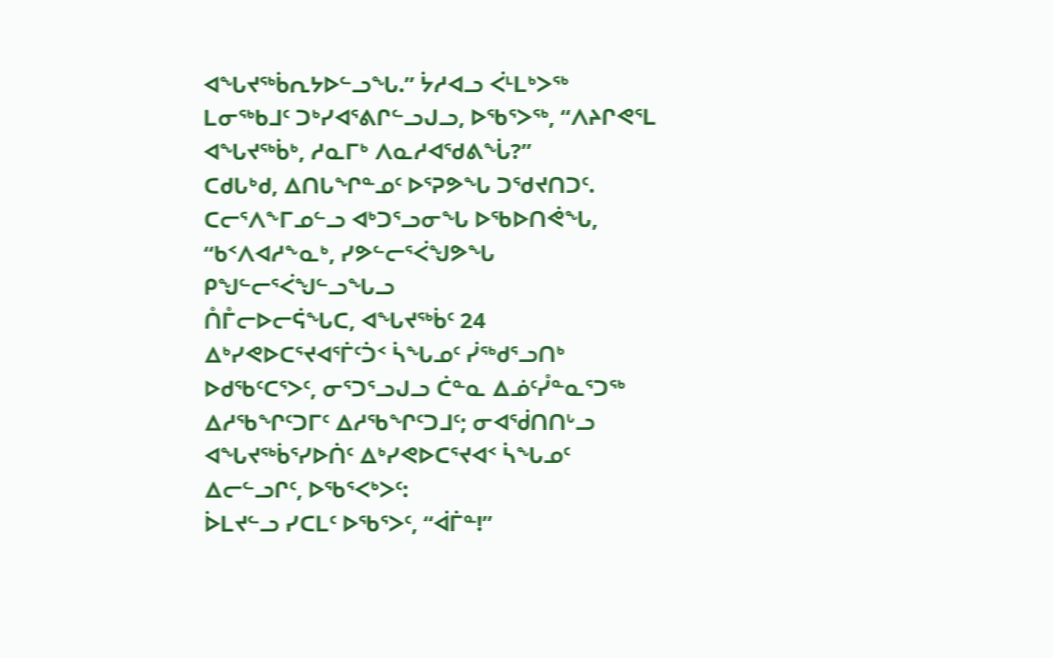ᐊᖓᔪᖅᑳᕆᔭᐅᓪᓗᖓ.” ᔮᓱᐊᓗ ᐹᒻᒪᒃᐳᖅ ᒪᓂᖅᑲᒧᑦ ᑐᒃᓯᐊᕐᕕᒋᓪᓗᒍᓗ, ᐅᖃᕐᐳᖅ, “ᐱᔨᒋᕙᕐᒪ ᐊᖓᔪᖅᑳᒃ, ᓱᓇᒥᒃ ᐱᓇᓱᐊᖁᕕᖔ?”
ᑕᑯᒐᒃᑯ, ᐃᑎᒐᖏᓐᓄᑦ ᐅᕐᕈᕗᖓ ᑐᖁᔪᑎᑐᑦ. ᑕᓕᕐᐱᖕᒥᓄᓪᓗ ᐊᒃᑐᕐᓗᓂᖓ ᐅᖃᐅᑎᕚᖓ, “ᑲᑉᐱᐊᓱᖕᓇᒃ, ᓯᕗᓪᓕᕐᐹᖑᕗᖓ ᑭᖑᓪᓕᕐᐹᖑᓪᓗᖓᓗ
ᑍᒤᓕᐅᓕᕌᖓᑕ, ᐊᖓᔪᖅᑳᑦ 24 ᐃᒃᓯᕙᐅᑕᕐᔪᐊᕐᒦᑦᑑᑉ ᓵᖓᓄᑦ ᓰᖅᑯᕐᓗᑎᒃ ᐅᑯᖃᑦᑕᕐᐳᑦ, ᓂᕐᑐᕐᓗᒍᓗ ᑖᓐᓇ ᐃᓅᑦᓮᓐᓇᕐᑐᖅ ᐃᓱᖃᖏᑦᑐᒥᑦ ᐃᓱᖃᖏᑦᑐᒧᑦ; ᓂᐊᖂᑎᑎᒡᓗ ᐊᖓᔪᖅᑳᕐᓯᐅᑏᑦ ᐃᒃᓯᕙᐅᑕᕐᔪᐊᑉ ᓵᖓᓄᑦ ᐃᓕᓪᓗᒋᑦ, ᐅᖃᕐᐸᒃᐳᑦ:
ᐆᒪᔪᓪᓗ ᓯᑕᒪᑦ ᐅᖃᕐᐳᑦ, “ᐋᒦᓐ!”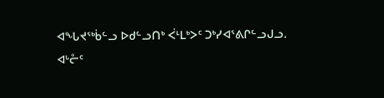ᐊᖓᔪᖅᑳᓪᓗ ᐅᑯᓪᓗᑎᒃ ᐹᒻᒪᒃᐳᑦ ᑐᒃᓯᐊᕐᕕᒋᓪᓗᒍᓗ.
ᐊᒡᓔᑦ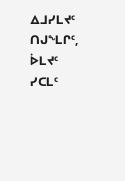ᐃᒧᓯᒪᔪᑦ ᑎᒍᖕᒪᒋᑦ, ᐆᒪᔪᑦ ᓯᑕᒪᑦ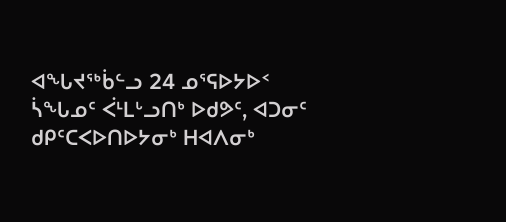ᐊᖓᔪᖅᑳᓪᓗ 24 ᓄᕐᕋᐅᔭᐅᑉ ᓵᖓᓄᑦ ᐹᒻᒪᒡᓗᑎᒃ ᐅᑯᕗᑦ, ᐊᑐᓂᑦ ᑯᑭᑦᑕᐸᐅᑎᐅᔭᓂᒃ ᕼᐊᐱᓂᒃ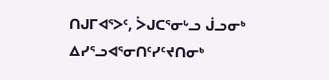ᑎᒍᒥᐊᕐᐳᑦ, ᐴᒍᑕᕐᓂᒡᓗ ᒎᓗᓂᒃ ᐃᓯᕐᓗᐊᕐᓂᑎᑦᓯᑦᔪᑎᓂᒃ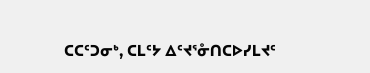ᑕᑕᑦᑐᓂᒃ, ᑕᒪᑦᔭ ᐃᑦᔪᕐᓁᑎᑕᐅᓯᒪᔪᑦ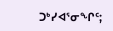ᑐᒃᓯᐊᕐᓂᖏᑦ;